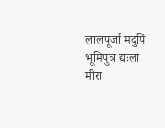लालपूर्जा मदुपिं भूमिपुत्र द्यःला
मीरा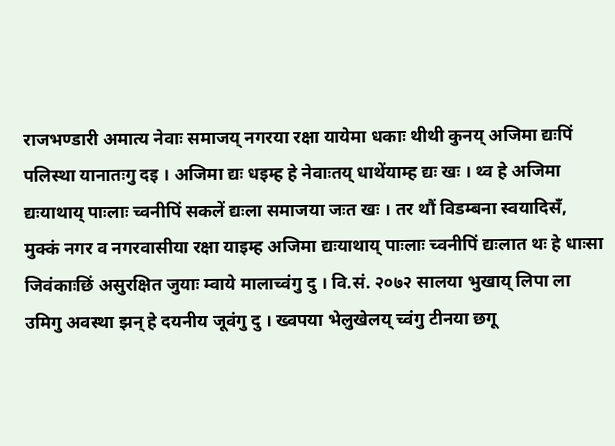राजभण्डारी अमात्य नेवाः समाजय् नगरया रक्षा यायेमा धकाः थीथी कुनय् अजिमा द्यःपिं पलिस्था यानातःगु दइ । अजिमा द्यः धइम्ह हे नेवाःतय् धाथेंयाम्ह द्यः खः । थ्व हे अजिमा द्यःयाथाय् पाःलाः च्वनीपिं सकलें द्यःला समाजया जःत खः । तर थौं विडम्बना स्वयादिसँ, मुक्कं नगर व नगरवासीया रक्षा याइम्ह अजिमा द्यःयाथाय् पाःलाः च्वनीपिं द्यःलात थः हे धाःसा जिवंकाःछिं असुरक्षित जुयाः म्वाये मालाच्वंगु दु । वि.सं. २०७२ सालया भुखाय् लिपा ला उमिगु अवस्था झन् हे दयनीय जूवंगु दु । ख्वपया भेलुखेलय् च्वंगु टीनया छगू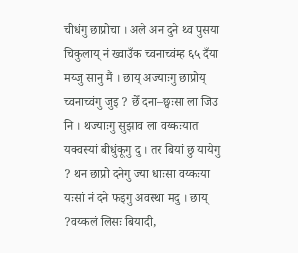चीधंगु छाप्रोचा । अले अन दुने थ्व पुसया चिकुलाय् नं ख्वाउँक च्वनाच्वंम्ह ६५ दँया मय्जु सानु मैं । छाय् अज्याःगु छाप्रोय् च्वनाच्वंगु जुइ ? छेँ दना–छ्वःसा ला जिउ नि । थज्याःगु सुझाव ला वय्कःयात यक्वस्यां बीधुंकूगु दु । तर बियां छु यायेगु ? थन छाप्रो दनेगु ज्या धाःसा वय्कःया यःसां नं दने फइगु अवस्था मदु । छाय् ?वय्कलं लिसः बियादी,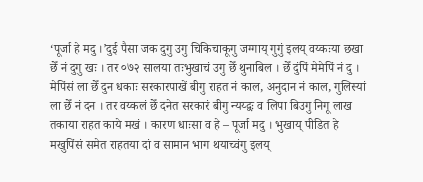‘पूर्जा हे मदु ।’दुई पैसा जक दुगु उगु चिकिचाकूगु जग्गाय् गुगुं इलय् वय्कःया छखा छेँ नं दुगु खः । तर ०७२ सालया तःभुखाचं उगु छेँ थुनाबिल । छेँ दुंपिं मेमेपिं नं दु । मेपिंसं ला छेँ दुन धकाः सरकारपाखें बीगु राहत नं काल, अनुदान नं काल, गुलिस्यां ला छेँ नं दन । तर वय्कलं छेँ दनेत सरकारं बीगु न्यय्द्वः व लिपा बिउगु निगू लाख तकाया राहत काये मखं । कारण धाःसा व हे – पूर्जा मदु । भुखाय् पीडित हे मखुपिंसं समेत राहतया दां व सामान भाग थयाच्वंगु इलय्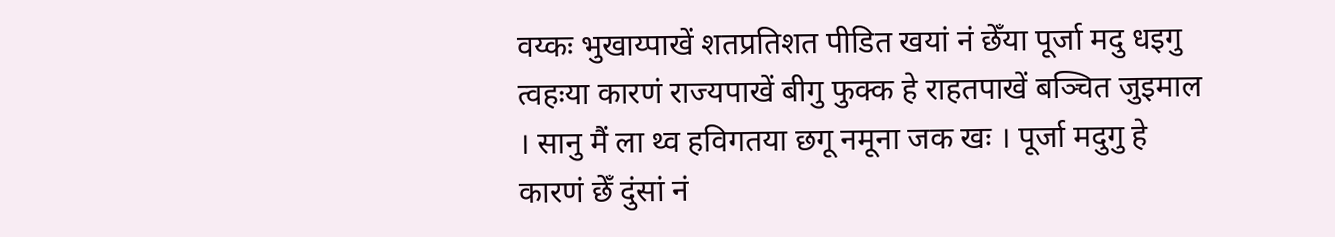वय्कः भुखाय्पाखें शतप्रतिशत पीडित खयां नं छेँया पूर्जा मदु धइगु त्वहःया कारणं राज्यपाखें बीगु फुक्क हे राहतपाखें बञ्चित जुइमाल । सानु मैं ला थ्व हविगतया छगू नमूना जक खः । पूर्जा मदुगु हे कारणं छेँ दुंसां नं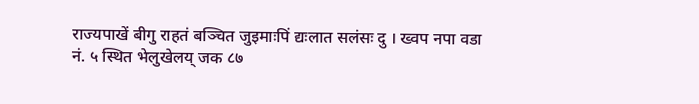राज्यपाखें बीगु राहतं बञ्चित जुइमाःपिं द्यःलात सलंसः दु । ख्वप नपा वडा नं. ५ स्थित भेलुखेलय् जक ८७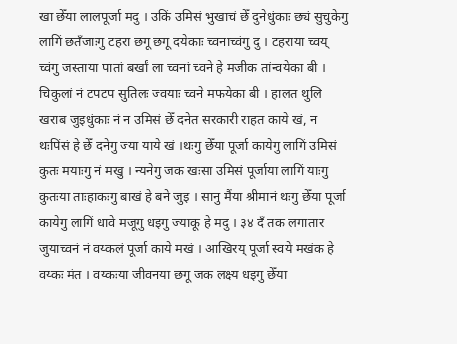खा छेँया लालपूर्जा मदु । उकिं उमिसं भुखाचं छेँ दुनेधुंकाः छ्यं सुचुकेगु लागिं छतँजाःगु टहरा छगू छगू दयेकाः च्वनाच्वंगु दु । टहराया च्वय् च्वंगु जस्ताया पातां बर्खां ला च्वनां च्वने हे मजीक तांन्वयेका बी । चिकुलां नं टपटप सुतिलः ज्वयाः च्वने मफयेका बी । हालत थुलि खराब जुइधुंकाः नं न उमिसं छेँ दनेत सरकारी राहत काये खं, न थःपिंसं हे छेँ दनेगु ज्या याये खं ।थःगु छेँया पूर्जा कायेगु लागिं उमिसं कुतः मयाःगु नं मखु । न्यनेगु जक खःसा उमिसं पूर्जाया लागिं याःगु कुतःया ताःहाकःगु बाखं हे बने जुइ । सानु मैंया श्रीमानं थःगु छेँया पूर्जा कायेगु लागिं धावे मजूगु धइगु ज्याकू हे मदु । ३४ दँ तक लगातार जुयाच्वनं नं वय्कलं पूर्जा काये मखं । आखिरय् पूर्जा स्वये मखंक हे वय्कः मंत । वय्कःया जीवनया छगू जक लक्ष्य धइगु छेँया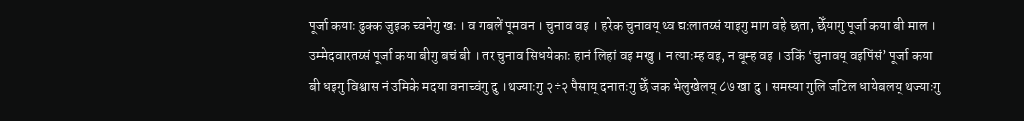पूर्जा कयाः ढुक्क जुइक च्वनेगु खः । व गबलें पूमवन । चुनाव वइ । हरेक चुनावय् थ्व द्यःलातय्सं याइगु माग वहे छता, छेँयागु पूर्जा कया बी माल । उम्मेदवारतय्सं पूर्जा कया बीगु बचं बी । तर चुनाव सिधयेकाः हानं लिहां वइ मखु । न त्याःम्ह वइ, न बूम्ह वइ । उकिं ‘चुनावय् वइपिंसं’ पूर्जा कया बी धइगु विश्वास नं उमिके मदया वनाच्वंगु दु ।थज्याःगु २÷२ पैसाय् दनातःगु छेँ जक भेलुखेलय् ८७ खा दु । समस्या गुलि जटिल धायेबलय् थज्याःगु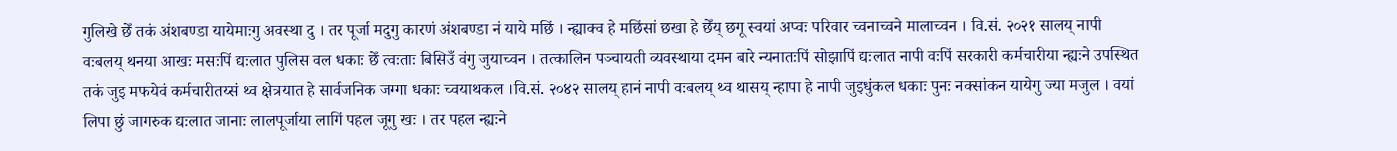गुलिखे छेँ तकं अंशबण्डा यायेमाःगु अवस्था दु । तर पूर्जा मदुगु कारणं अंशबण्डा नं याये मछिं । न्ह्याक्व हे मछिंसां छखा हे छेँय् छगू स्वयां अप्वः परिवार च्वनाच्वने मालाच्वन । वि.सं. २०२१ सालय् नापी वःबलय् थनया आखः मसःपिं द्यःलात पुलिस वल धकाः छेँ त्वःताः बिसिउँ वंगु जुयाच्वन । तत्कालिन पञ्चायती व्यवस्थाया दमन बारे न्यनातःपिं सोझापिं द्यःलात नापी वःपिं सरकारी कर्मचारीया न्ह्यःने उपस्थित तकं जुइ मफयेवं कर्मचारीतय्सं थ्व क्षेत्रयात हे सार्वजनिक जग्गा धकाः च्वयाथकल ।वि.सं. २०४२ सालय् हानं नापी वःबलय् थ्व थासय् न्हापा हे नापी जुइधुंकल धकाः पुनः नक्सांकन यायेगु ज्या मजुल । वयां लिपा छुं जागरुक द्यःलात जानाः लालपूर्जाया लागिं पहल जूगु खः । तर पहल न्ह्यःने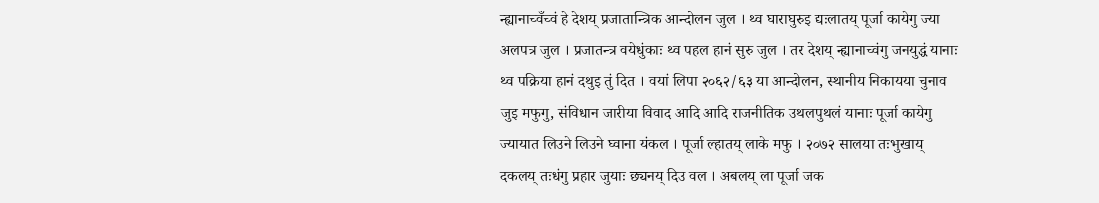न्ह्यानाच्वँच्वं हे देशय् प्रजातान्त्रिक आन्दोलन जुल । थ्व घाराघुरुइ द्यःलातय् पूर्जा कायेगु ज्या अलपत्र जुल । प्रजातन्त्र वयेधुंकाः थ्व पहल हानं सुरु जुल । तर देशय् न्ह्यानाच्वंगु जनयुद्धं यानाः थ्व पक्रिया हानं दथुइ तुं दित । वयां लिपा २०६२/६३ या आन्दोलन, स्थानीय निकायया चुनाव जुइ मफुगु, संविधान जारीया विवाद आदि आदि राजनीतिक उथलपुथलं यानाः पूर्जा कायेगु ज्यायात लिउने लिउने घ्वाना यंकल । पूर्जा ल्हातय् लाके मफु । २०७२ सालया तःभुखाय् दकलय् तःधंगु प्रहार जुयाः छ्यनय् दिउ वल । अबलय् ला पूर्जा जक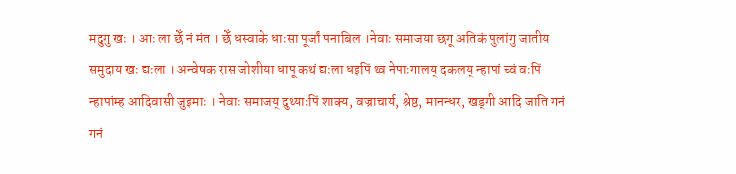मदुगु खः । आः ला छेँ नं मंत । छेँ धस्वाके धाःसा पूर्जां पनाबिल ।नेवाः समाजया छगू अतिकं पुलांगु जातीय समुदाय खः द्यःला । अन्वेषक रास जोशीया धापू कथं द्यःला धइपिं थ्व नेपाःगालय् दकलय् न्हापां च्वं वःपिं न्हापांम्ह आदिवासी जुइमाः । नेवाः समाजय् दुथ्याःपिं शाक्य, वज्राचार्य, श्रेष्ठ, मानन्धर, खड्गी आदि जाति गनं गनं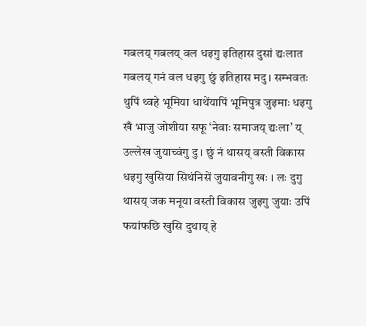गबलय् गबलय् वल धइगु इतिहास दुसां द्यःलात गबलय् गनं वल धइगु छुं इतिहास मदु । सम्भवतः थुपिं थ्वहे भूमिया धाथेंयापिं भूमिपुत्र जुइमाः धइगु खँ भाजु जोशीया सफू ‘नेवाः समाजय् द्यःला’ य् उल्लेख जुयाच्वंगु दु । छुं नं थासय् वस्ती विकास धइगु खुसिया सिथंनिसें जुयावनीगु खः । लः दुगु थासय् जक मनूया वस्ती विकास जुइगु जुयाः उपिं फयांफछि खुसि दुथाय् हे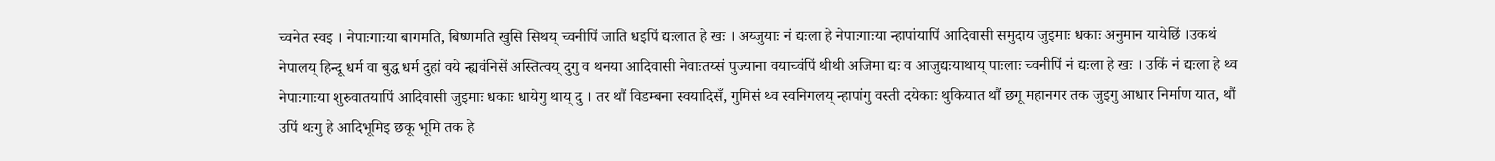च्वनेत स्वइ । नेपाःगाःया बागमति, बिष्णमति खुसि सिथय् च्वनीपिं जाति धइपिं द्यःलात हे खः । अय्जुयाः नं द्यःला हे नेपाःगाःया न्हापांयापिं आदिवासी समुदाय जुइमाः धकाः अनुमान यायेछिं ।उकथं नेपालय् हिन्दू धर्म वा बुद्ध धर्म दुहां वये न्ह्यवंनिसें अस्तित्वय् दुगु व थनया आदिवासी नेवाःतय्सं पुज्याना वयाच्वंपिं थीथी अजिमा द्यः व आजुद्यःयाथाय् पाःलाः च्वनीपिं नं द्यःला हे खः । उकिं नं द्यःला हे थ्व नेपाःगाःया शुरुवातयापिं आदिवासी जुइमाः धकाः धायेगु थाय् दु । तर थौं विडम्बना स्वयादिसँ, गुमिसं थ्व स्वनिगलय् न्हापांगु वस्ती दयेकाः थुकियात थौं छगू महानगर तक जुइगु आधार निर्माण यात, थौं उपिं थःगु हे आदिभूमिइ छकू भूमि तक हे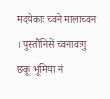मदयेकाः च्वने मालाच्वन । पुस्तौंनिसें च्वनावःगु छकू भूमिया नं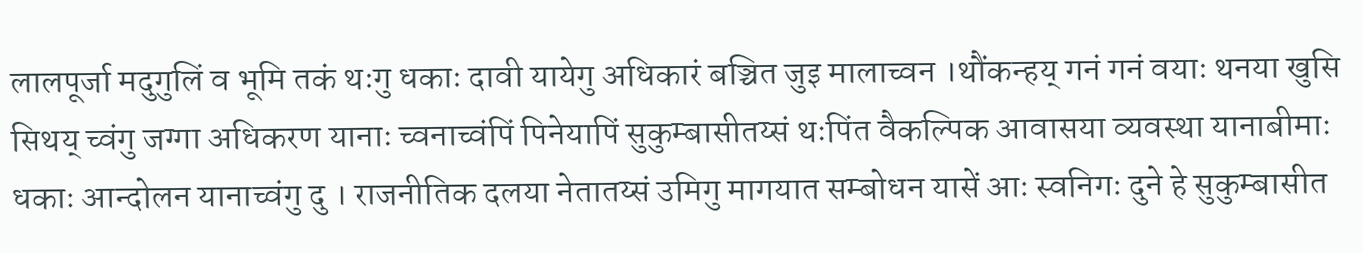लालपूर्जा मदुगुलिं व भूमि तकं थःगु धकाः दावी यायेगु अधिकारं बञ्चित जुइ मालाच्वन ।थौंकन्हय् गनं गनं वयाः थनया खुसि सिथय् च्वंगु जग्गा अधिकरण यानाः च्वनाच्वंपिं पिनेयापिं सुकुम्बासीतय्सं थःपिंत वैकल्पिक आवासया व्यवस्था यानाबीमाः धकाः आन्दोलन यानाच्वंगु दु । राजनीतिक दलया नेतातय्सं उमिगु मागयात सम्बोधन यासें आः स्वनिगः दुने हे सुकुम्बासीत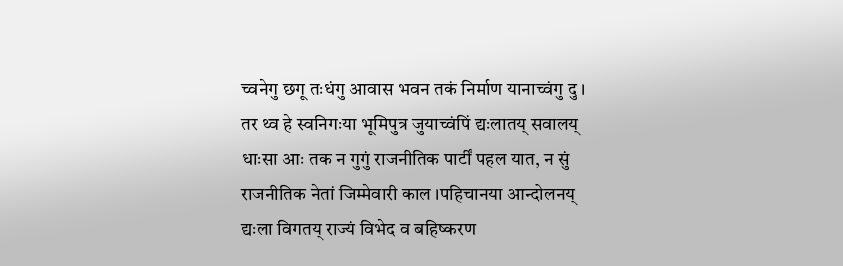च्वनेगु छगू तःधंगु आवास भवन तकं निर्माण यानाच्वंगु दु । तर थ्व हे स्वनिगःया भूमिपुत्र जुयाच्वंपिं द्यःलातय् सवालय् धाःसा आः तक न गुगुं राजनीतिक पार्टीं पहल यात, न सुं राजनीतिक नेतां जिम्मेवारी काल ।पहिचानया आन्दोलनय् द्यःला विगतय् राज्यं विभेद व बहिष्करण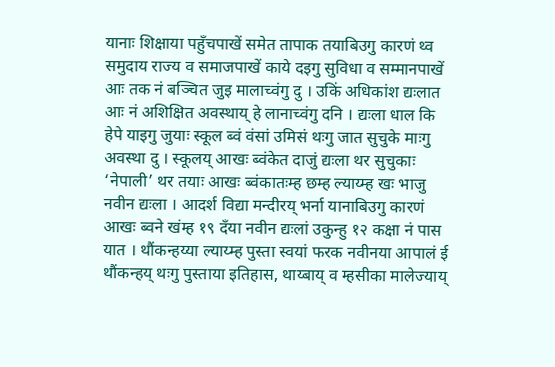यानाः शिक्षाया पहुँचपाखें समेत तापाक तयाबिउगु कारणं थ्व समुदाय राज्य व समाजपाखें काये दइगु सुविधा व सम्मानपाखें आः तक नं बञ्चित जुइ मालाच्वंगु दु । उकिं अधिकांश द्यःलात आः नं अशिक्षित अवस्थाय् हे लानाच्वंगु दनि । द्यःला धाल कि हेपे याइगु जुयाः स्कूल ब्वं वंसां उमिसं थःगु जात सुचुके माःगु अवस्था दु । स्कूलय् आखः ब्वंकेत दाजुं द्यःला थर सुचुकाः ‘नेपाली’ थर तयाः आखः ब्वंकातःम्ह छम्ह ल्याय्म्ह खः भाजु नवीन द्यःला । आदर्श विद्या मन्दीरय् भर्ना यानाबिउगु कारणं आखः ब्वने खंम्ह १९ दँया नवीन द्यःलां उकुन्हु १२ कक्षा नं पास यात । थौंकन्हय्या ल्याय्म्ह पुस्ता स्वयां फरक नवीनया आपालं ई थौंकन्हय् थःगु पुस्ताया इतिहास, थाय्बाय् व म्हसीका मालेज्याय्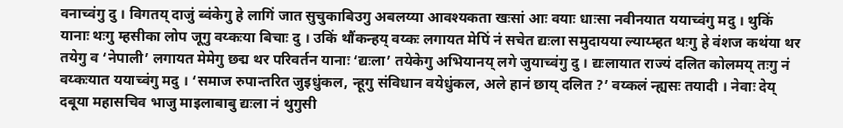वनाच्वंगु दु । विगतय् दाजुं ब्वंकेगु हे लागिं जात सुचुकाबिउगु अबलय्या आवश्यकता खःसां आः वयाः धाःसा नवीनयात ययाच्वंगु मदु । थुकिं यानाः थःगु म्हसीका लोप जूगु वय्कःया बिचाः दु । उकिं थौंकन्हय् वय्कः लगायत मेपिं नं सचेत द्यःला समुदायया ल्याय्म्हत थःगु हे वंशज कथंया थर तयेगु व ‘नेपाली’ लगायत मेमेगु छद्म थर परिवर्तन यानाः ‘द्यःला’ तयेकेगु अभियानय् लगे जुयाच्वंगु दु । द्यःलायात राज्यं दलित कोलमय् तःगु नं वय्कःयात ययाच्वंगु मदु । ‘समाज रुपान्तरित जुइधुंकल, न्हूगु संविधान वयेधुंकल, अले हानं छाय् दलित ?’ वय्कलं न्ह्यसः तयादी । नेवाः देय् दबूया महासचिव भाजु माइलाबाबु द्यःला नं थुगुसी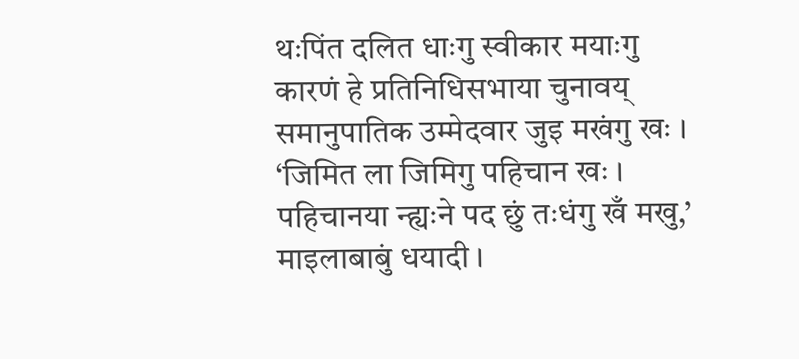थःपिंत दलित धाःगु स्वीकार मयाःगु कारणं हे प्रतिनिधिसभाया चुनावय् समानुपातिक उम्मेदवार जुइ मखंगु खः । ‘जिमित ला जिमिगु पहिचान खः । पहिचानया न्ह्यःने पद छुं तःधंगु खँ मखु,’ माइलाबाबुं धयादी ।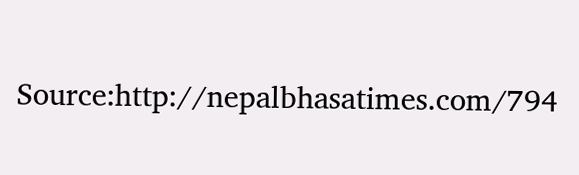Source:http://nepalbhasatimes.com/794